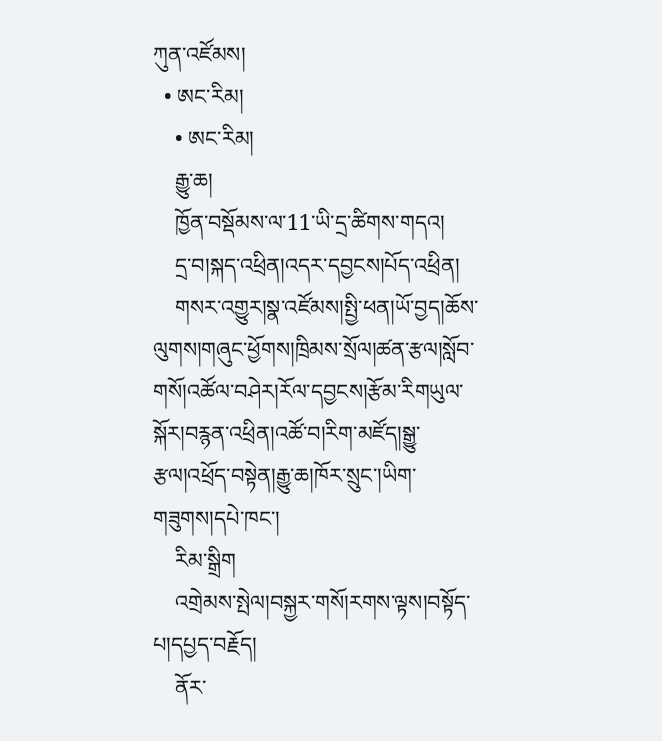ཀུན་འཛོམས།
  • ཨང་རིམ།
    • ཨང་རིམ།
    རྒྱུ་ཆ།
    ཁྱོན་བསྡོམས་ལ་11་ཡི་དྲ་ཚིགས་གདའ།
    དྲ་བ།སྐད་འཕྲིན།འདར་དབྱངས།པོད་འཕྲིན།
    གསར་འགྱུར།སྣ་འཛོམས།སྤྱི་ཕན།ཡོ་བྱད།ཆོས་ལུགས།གཞུང་ཕྱོགས།ཁྲིམས་སྲོལ།ཚན་རྩལ།སློབ་གསོ།འཚོལ་བཤེར།རོལ་དབྱངས།རྩོམ་རིགཡུལ་སྐོར།བརྙན་འཕྲིན།འཚོ་བ།རིག་མཛོད།སྒྱུ་རྩལ།འཕྲོད་བསྟེན།རྒྱུ་ཆ།ཁོར་སྲུང་།ཡིག་གཟུགས།དཔེ་ཁང་།
    རིམ་སྒྲིག
    འགྲེམས་སྤེལ།བསྐྱར་གསོ།རགས་ལྟས།བསྟོད་པ།དཔྱད་བརྗོད།
    ནོར་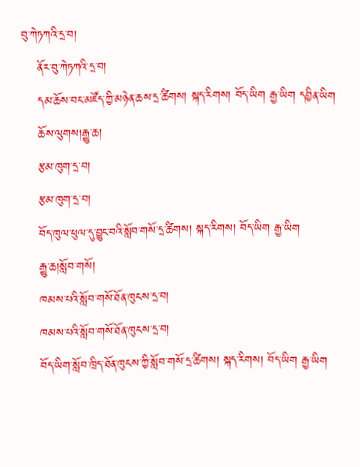བུ་ཀེཏཀའི་དྲ་བ།
    ནོར་བུ་ཀེཏཀའི་དྲ་བ།
    དམ་ཆོས་བང་མཛོད་ཀྱི་མཉེན་ཆས་དྲ་ཚིགས། སྐད་རིགས། བོད་ཡིག རྒྱ་ཡིག དབྱིན་ཡིག
    ཆོས་ལུགས།རྒྱུ་ཆ།
    རྩམ་ཁུག་དྲ་བ།
    རྩམ་ཁུག་དྲ་བ།
    བོད་ཁུལ་ཕུལ་དུ་བྱུང་བའི་སློབ་གསོ་དྲ་ཚིགས། སྐད་རིགས། བོད་ཡིག རྒྱ་ཡིག
    རྒྱུ་ཆ།སློབ་གསོ།
    ཁམས་པའི་སློབ་གསོ་ཐོན་ཁུངས་དྲ་བ།
    ཁམས་པའི་སློབ་གསོ་ཐོན་ཁུངས་དྲ་བ།
    བོད་ཡིག་སློབ་ཁྲིད་ཐོན་ཁུངས་ཀྱི་སློབ་གསོ་དྲ་ཚིགས། སྐད་རིགས། བོད་ཡིག རྒྱ་ཡིག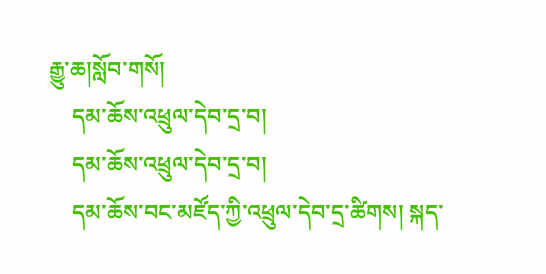རྒྱུ་ཆ།སློབ་གསོ།
    དམ་ཆོས་འཕྲུལ་དེབ་དྲ་བ།
    དམ་ཆོས་འཕྲུལ་དེབ་དྲ་བ།
    དམ་ཆོས་བང་མཛོད་ཀྱི་འཕྲུལ་དེབ་དྲ་ཚིགས། སྐད་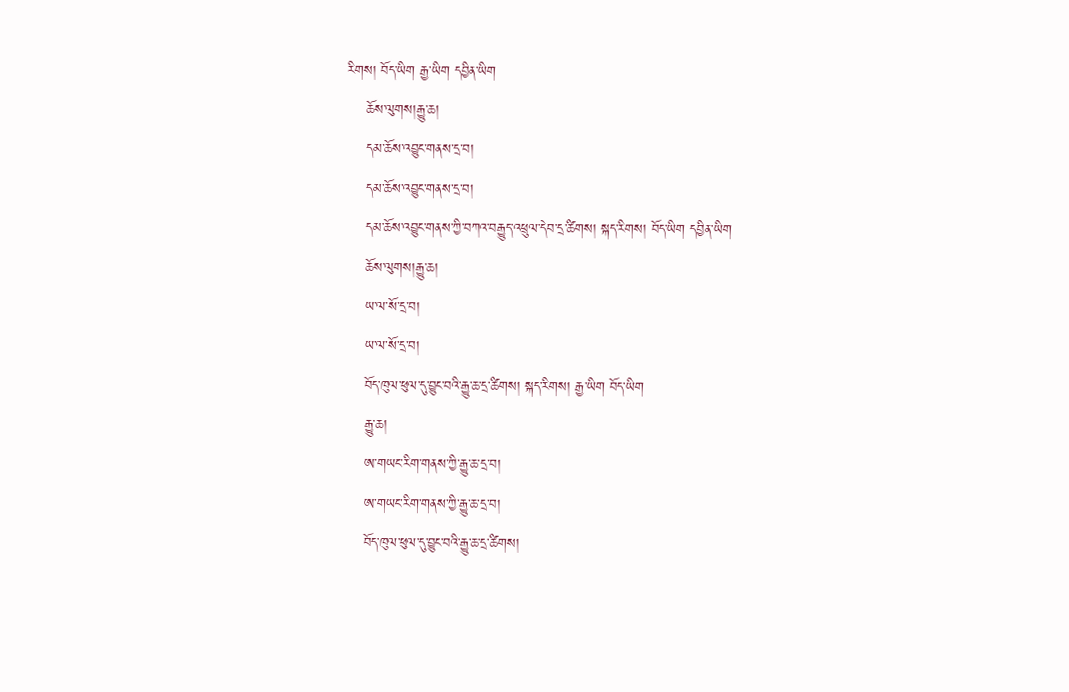རིགས། བོད་ཡིག རྒྱ་ཡིག དབྱིན་ཡིག
    ཆོས་ལུགས།རྒྱུ་ཆ།
    དམ་ཆོས་འབྱུང་གནས་དྲ་བ།
    དམ་ཆོས་འབྱུང་གནས་དྲ་བ།
    དམ་ཆོས་འབྱུང་གནས་ཀྱི་བཀའ་བརྒྱུད་འཕྲུལ་དེབ་དྲ་ཚིགས། སྐད་རིགས། བོད་ཡིག དབྱིན་ཡིག
    ཆོས་ལུགས།རྒྱུ་ཆ།
    ཡ་ལ་སོ་དྲ་བ།
    ཡ་ལ་སོ་དྲ་བ།
    བོད་ཁུལ་ཕུལ་དུ་བྱུང་བའི་རྒྱུ་ཆ་དྲ་ཚིགས། སྐད་རིགས། རྒྱ་ཡིག བོད་ཡིག
    རྒྱུ་ཆ།
    ཨ་གཡང་རིག་གནས་ཀྱི་རྒྱུ་ཆ་དྲ་བ།
    ཨ་གཡང་རིག་གནས་ཀྱི་རྒྱུ་ཆ་དྲ་བ།
    བོད་ཁུལ་ཕུལ་དུ་བྱུང་བའི་རྒྱུ་ཆ་དྲ་ཚིགས།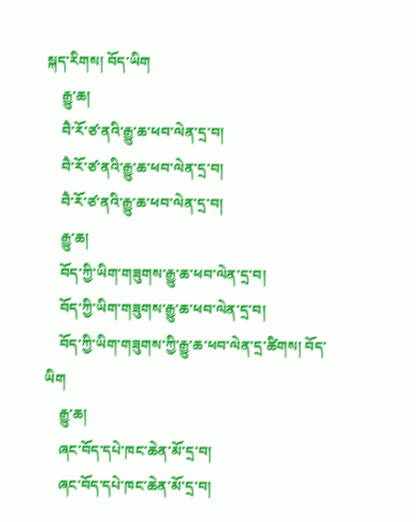སྐད་རིགས། བོད་ཡིག
    རྒྱུ་ཆ།
    བཻ་རོ་ཙ་ནའི་རྒྱུ་ཆ་ཕབ་ལེན་དྲ་བ།
    བཻ་རོ་ཙ་ནའི་རྒྱུ་ཆ་ཕབ་ལེན་དྲ་བ།
    བཻ་རོ་ཙ་ནའི་རྒྱུ་ཆ་ཕབ་ལེན་དྲ་བ།
    རྒྱུ་ཆ།
    བོད་ཀྱི་ཡིག་གཟུགས་རྒྱུ་ཆ་ཕབ་ལེན་དྲ་བ།
    བོད་ཀྱི་ཡིག་གཟུགས་རྒྱུ་ཆ་ཕབ་ལེན་དྲ་བ།
    བོད་ཀྱི་ཡིག་གཟུགས་ཀྱི་རྒྱུ་ཆ་ཕབ་ལེན་དྲ་ཚིགས། བོད་ཡིག
    རྒྱུ་ཆ།
    ཞང་བོད་དཔེ་ཁང་ཆེན་མོ་དྲ་བ།
    ཞང་བོད་དཔེ་ཁང་ཆེན་མོ་དྲ་བ།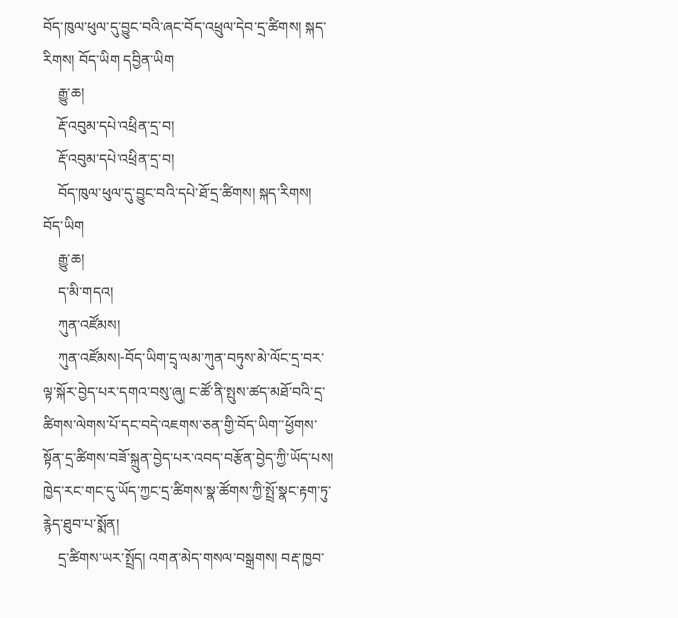བོད་ཁུལ་ཕུལ་དུ་བྱུང་བའི་ཞང་བོད་འཕྲུལ་དེབ་དྲ་ཚིགས། སྐད་རིགས། བོད་ཡིག དབྱིན་ཡིག
    རྒྱུ་ཆ།
    རྡོ་འབུམ་དཔེ་འཕྲིན་དྲ་བ།
    རྡོ་འབུམ་དཔེ་འཕྲིན་དྲ་བ།
    བོད་ཁུལ་ཕུལ་དུ་བྱུང་བའི་དཔེ་ཐོ་དྲ་ཚིགས། སྐད་རིགས། བོད་ཡིག
    རྒྱུ་ཆ།
    ད་མི་གདའ།
    ཀུན་འཛོམས།
    ཀུན་འཛོམས།-བོད་ཡིག་དྲྭ་ལམ་ཀུན་བཏུས་མེ་ལོང་དྲ་བར་ལྟ་སྐོར་བྱེད་པར་དགའ་བསུ་ཞུ། ང་ཚོ་ནི་སྤུས་ཚད་མཐོ་བའི་དྲ་ཚིགས་ལེགས་པོ་དང་བདེ་འཇགས་ཅན་གྱི་བོད་ཡིག་་ཕྱོགས་སྟོན་དྲ་ཚིགས་བཟོ་སྐྲུན་བྱེད་པར་འབད་བརྩོན་བྱེད་ཀྱི་ཡོད་པས། ཁྱེད་རང་གང་དུ་ཡོད་ཀྱང་དྲ་ཚིགས་སྣ་ཚོགས་ཀྱི་སྤྲོ་སྣང་རྟག་ཏུ་རྙེད་ཐུབ་པ་སྨོན།
    དྲ་ཚིགས་ཡར་སྤྲོད། འགན་མེད་གསལ་བསྒྲགས། བརྡ་ཁྱབ་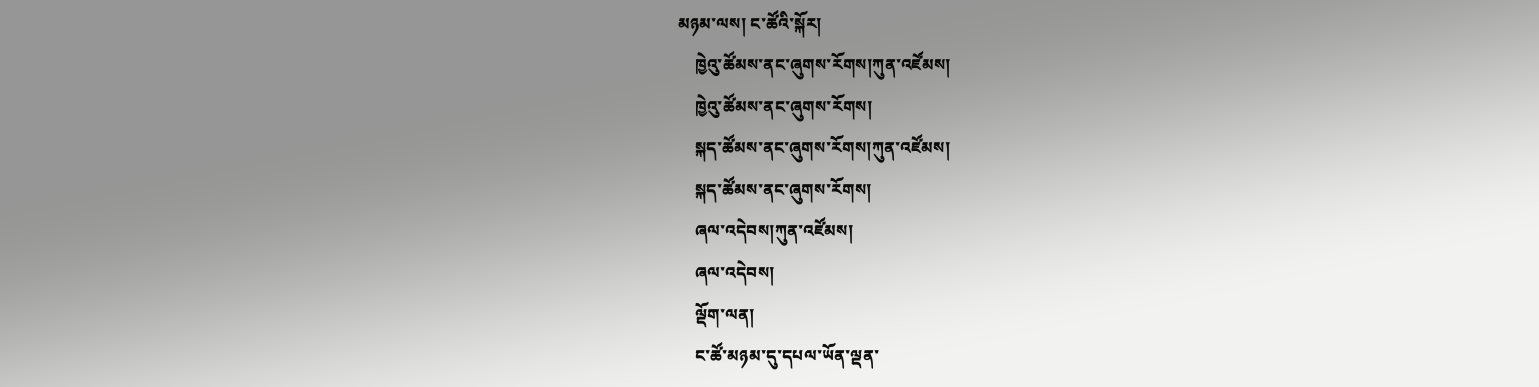མཉམ་ལས། ང་ཚོའི་སྐོར།
    ཁྱེའུ་ཚོམས་ནང་ཞུགས་རོགས།ཀུན་འཛོམས།
    ཁྱེའུ་ཚོམས་ནང་ཞུགས་རོགས།
    སྐད་ཚོམས་ནང་ཞུགས་རོགས།ཀུན་འཛོམས།
    སྐད་ཚོམས་ནང་ཞུགས་རོགས།
    ཞལ་འདེབས།ཀུན་འཛོམས།
    ཞལ་འདེབས།
    ལྡོག་ལན།
    ང་ཚོ་མཉམ་དུ་དཔལ་ཡོན་ལྡན་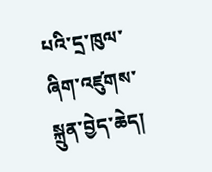པའི་དྲ་ཁུལ་ཞིག་འཛུགས་སྐྲུན་བྱེད་ཆེད།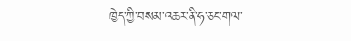ཁྱེད་ཀྱི་བསམ་འཆར་ནི་ཧ་ཅང་གལ་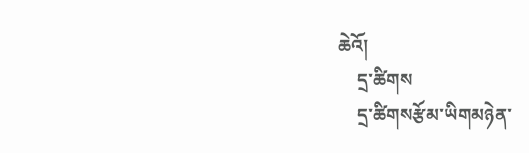ཆེའོ།
    དྲ་ཚིགས
    དྲ་ཚིགསརྩོམ་ཡིགམཉེན་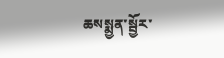ཆསསྨྱན་སྦྱོར་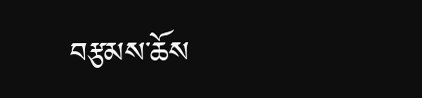བརྩམས་ཆོས